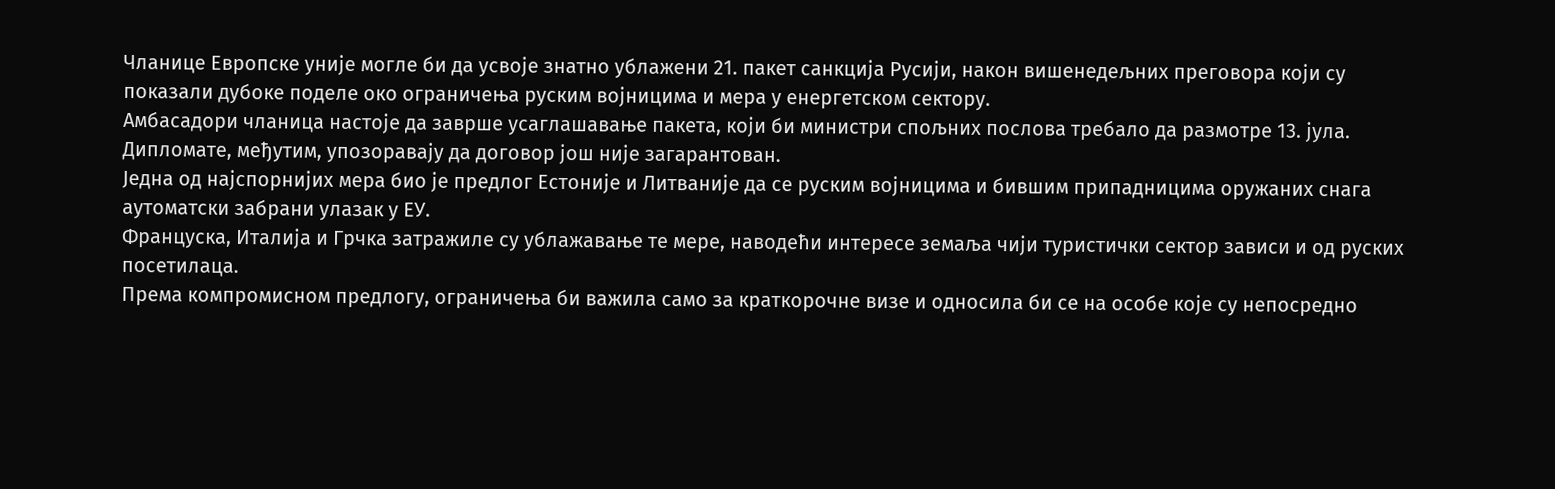Чланице Европске уније могле би да усвоје знатно ублажени 21. пакет санкција Русији, након вишенедељних преговора који су показали дубоке поделе око ограничења руским војницима и мера у енергетском сектору.
Амбасадори чланица настоје да заврше усаглашавање пакета, који би министри спољних послова требало да размотре 13. јула. Дипломате, међутим, упозоравају да договор још није загарантован.
Једна од најспорнијих мера био је предлог Естоније и Литваније да се руским војницима и бившим припадницима оружаних снага аутоматски забрани улазак у ЕУ.
Француска, Италија и Грчка затражиле су ублажавање те мере, наводећи интересе земаља чији туристички сектор зависи и од руских посетилаца.
Према компромисном предлогу, ограничења би важила само за краткорочне визе и односила би се на особе које су непосредно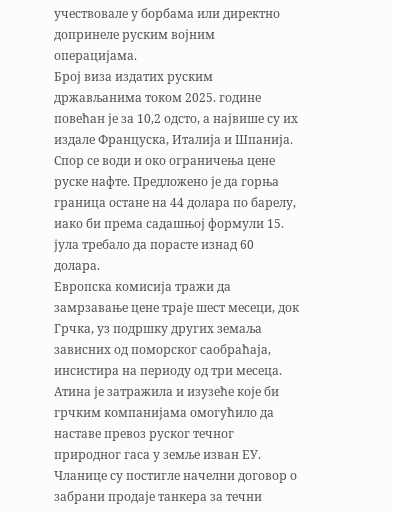учествовале у борбама или директно допринеле руским војним операцијама.
Број виза издатих руским држављанима током 2025. године повећан је за 10,2 одсто, а највише су их издале Француска, Италија и Шпанија.
Спор се води и око ограничења цене руске нафте. Предложено је да горња граница остане на 44 долара по барелу, иако би према садашњој формули 15. јула требало да порасте изнад 60 долара.
Европска комисија тражи да замрзавање цене траје шест месеци, док Грчка, уз подршку других земаља зависних од поморског саобраћаја, инсистира на периоду од три месеца.
Атина је затражила и изузеће које би грчким компанијама омогућило да наставе превоз руског течног природног гаса у земље изван ЕУ.
Чланице су постигле начелни договор о забрани продаје танкера за течни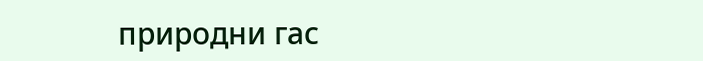природни гас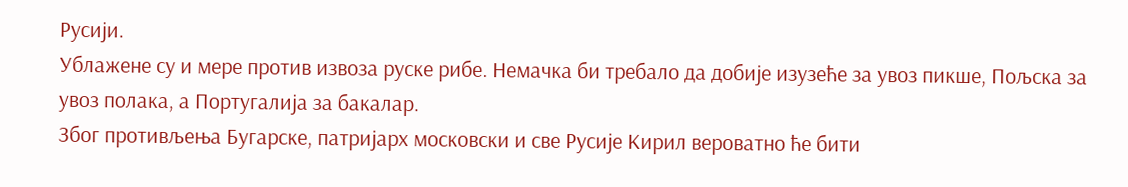Русији.
Ублажене су и мере против извоза руске рибе. Немачка би требало да добије изузеће за увоз пикше, Пољска за увоз полака, а Португалија за бакалар.
Због противљења Бугарске, патријарх московски и све Русије Кирил вероватно ће бити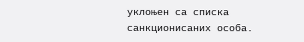уклоњен са списка санкционисаних особа.